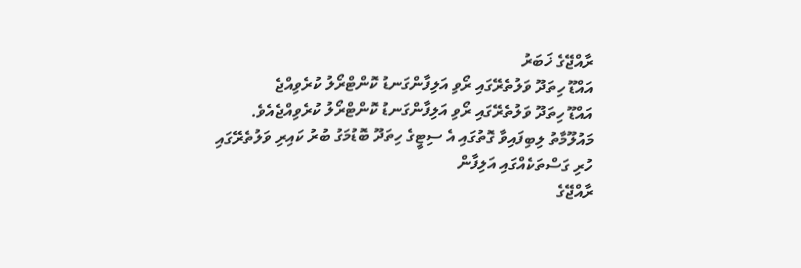ރާއްޖޭގެ ޚަބަރު
އައްޑޫ ހިތަދޫ ވަލުތެރޭގައި ރޯވި އަލިފާންގަނޑު ކޮންޓްރޯލު ކުރެވިއްޖެ
އައްޑޫ ހިތަދޫ ވަލުތެރޭގައި ރޯވި އަލިފާންގަނޑު ކޮންޓްރޯލު ކުރެވިއްޖެއެވެ. މައުލޫމާތު ލިބިފައިވާ ގޮތުގައި އެ ސިޓީގެ ހިތަދޫ ބޮޑުމަގު ބުރު ކައިރި ވަލުތެރޭގައި ހުރި ގަސްތަކެއްގައި އަލިފާން
ރާއްޖޭގެ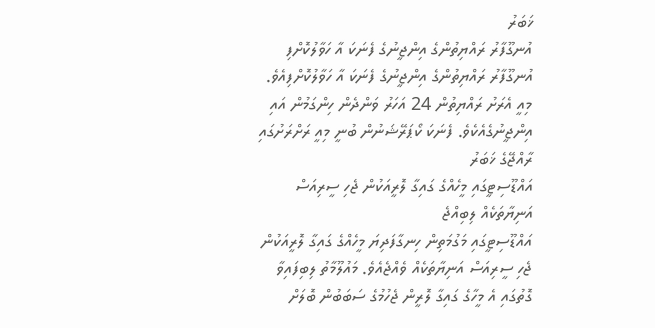ޚަބަރު
އުނގޫފާރު ރައްޔިތުންގެ އިންޖީނުގެ ފެނަކަ އާ ހަވާލުކޮށްފި
އުނގޫފާރު ރައްޔިތުންގެ އިންޖީނުގެ ފެނަކަ އާ ހަވާލުކޮށްފިއެވެ. މިއީ އެރަށު ރައްޔިތުން 24 އަހަރު ވަންދެން ހިންގަމުން އައި އިންޖީނުގެއެކެވެ. ފެނަކަ ކޯޕަރޭޝަނުން ބުނީ މިއީ ރަށްރަށުގައި
ރާއްޖޭގެ ޚަބަރު
އައްޑޫސިޓީގައި މީހެއްގެ ގައިގާ ލޮރީއަކުން ޖެހި ސީރިއަސް އަނިޔާތަކެއް ލިބިއްޖެ
އައްޑޫސިޓީގައި މަގުމަތިން ހިނގާފަދިޔަ މީހެއްގެ ގައިގާ ލޮރީއަކުން ޖެހި ސީރިއަސް އަނިޔާތަކެއް ވެއްޖެއެވެ. މައުލޫމާތު ލިބިފައިވާ ގޮތުގައި އެ މީހާގެ ގައިގާ ލޮރީން ޖެހުމުގެ ސަބަބުން ބޮލަށް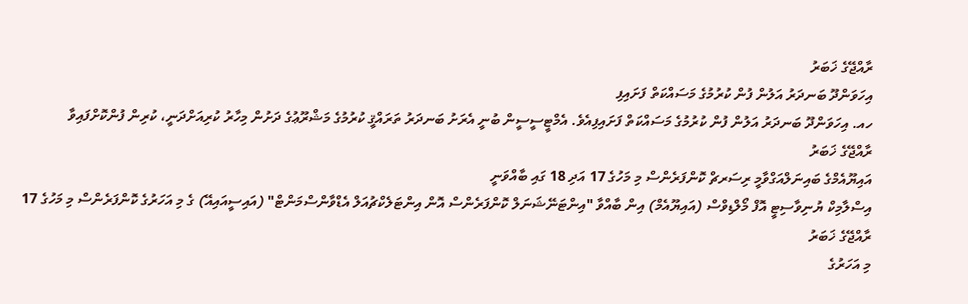ރާއްޖޭގެ ޚަބަރު
އިހަވަންދޫ ބަނދަރު އަލުން ފުން ކުރުމުގެ މަސައްކަތް ފަށައިފި
ހއ. އިހަވަންދޫ ބަނދަރު އަލުން ފުން ކުރުމުގެ މަސައްކަތް ފަށައިފިއެވެ. އެމްޓީސީސީން ބުނީ އެރަށު ބަނދަރު ތަރައްޤީ ކުރުމުގެ މަޝްރޫޢުގެ ދަށުން މިހާރު ކުރިއަށްދަނީ، ކުރިން ފުންކޮށްފައިވާ
ރާއްޖޭގެ ޚަބަރު
އައިޔޫއެމްގެ ބައިނަލްއަގްވާމީ ރިސަރޗް ކޮންފަރެންސް މި މަހުގެ 17 އަދި 18 ގައި ބާއްވަނީ
އިސްލާމިކް ޔުނިވާސިޓީ އޮފް މޯލްޑިވްސް (އައިޔޫއެމް) އިން ބާއްވާ "އިންޓަނޭޝަނަލް ކޮންފަރެންސް އޮން އިންޓަލެކްޗުއަލް އެޑްވާންސްމަންޓް" (އައިސީއައިއޭ) ގެ މި އަހަރުގެ ކޮންފަރެންސް މި މަހުގެ 17
ރާއްޖޭގެ ޚަބަރު
މި އަހަރުގެ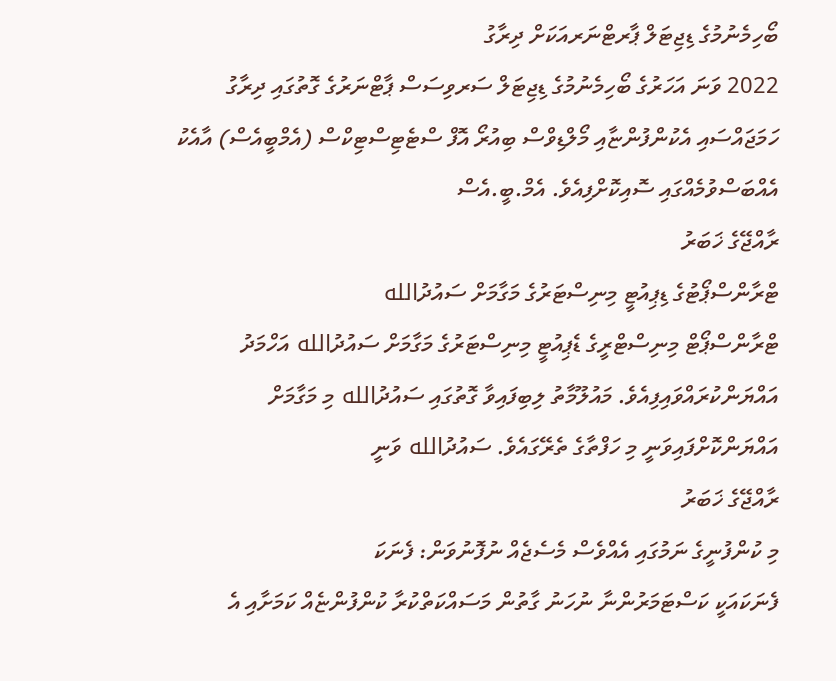ބޯހިމެނުމުގެ ޑިޖިޓަލް ޕާރޓްނަރއަކަށް ދިރާގު
2022 ވަނަ އަހަރުގެ ބޯހިމެނުމުގެ ޑިޖިޓަލް ސަރވިސަސް ޕާޓްނަރުގެ ގޮތުގައި ދިރާގު ހަމަޖައްސައި އެކުންފުންޏާއި މޯލްޑިވްސް ބިއުރޯ އޮފް ސްޓެޓިސްޓިކްސް (އެމްބީއެސް) އާއެކު އެއްބަސްވުމެއްގައި ސޮއިކޮށްފިއެވެ. އެމް.ބީ.އެސް
ރާއްޖޭގެ ޚަބަރު
ޓްރާންސްޕޯޓުގެ ޑިޕިއުޓީ މިނިސްޓަރުގެ މަގާމަށް ސައުދުالله
ޓްރާންސްޕޯޓް މިނިސްޓްރީގެ ޑެޕިއުޓީ މިނިސްޓަރުގެ މަގާމަށް ސައުދުالله އަހްމަދު އައްޔަންކުރައްވައިފިއެވެ. މައުލޫމާތު ލިބިފައިވާ ގޮތުގައި ސައުދުالله މި މަގާމަށް އައްޔަންކޮށްފައިވަނީ މި ހަފްތާގެ ތެރޭގައެވެ. ސައުދުالله ވަނީ
ރާއްޖޭގެ ޚަބަރު
މި ކުންފުނީގެ ނަމުގައި އެއްވެސް މެސެޖެއް ނުފޮނުވަން: ފެނަކަ
ފެނަކައަކީ ކަސްޓަމަރުންނާ ނުހަނު ގާތުން މަސައްކަތްކުރާ ކުންފުންޏެއް ކަމަށާއި އެ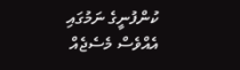ކުންފުނީގެ ނަމުގައި އެއްވެސް މެސެޖެއް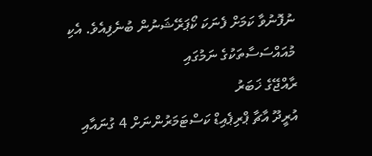ނުފޮނުވާ ކަމަށް ފެނަކަ ކޯޕަރޭޝަނުން ބުނެފިއެވެ. އެކި މުއައްސަސާތަކުގެ ނަމުގައި
ރާއްޖޭގެ ޚަބަރު
އުރީދޫ އާޗާ ޕްރިޕެއިޑް ކަސްޓަމަރުންނަށް 4 ގުނައާއި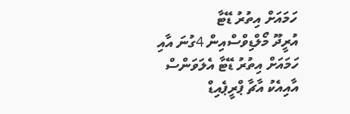ހަމައަށް އިތުރު ޑޭޓާ
އުރީދޫ މޯލްޑިވްސްއިން 4ގުނަ އާއި ހަމައަށް އިތުރު ޑޭޓާ އެލަވަންސް އާއިއެކު އާޗާ ޕްރީޕެއިޑް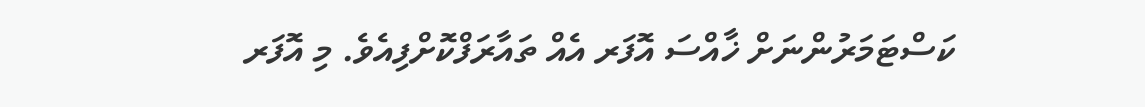ކަސްޓަމަރުންނަށް ޚާއްސަ އޮފަރ އެއް ތައާރަފްކޮށްފިއެވެ. މި އޮފަރ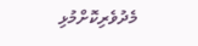މެދުވެރިކޮށްމުޅި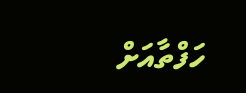ހަފްތާއަށް